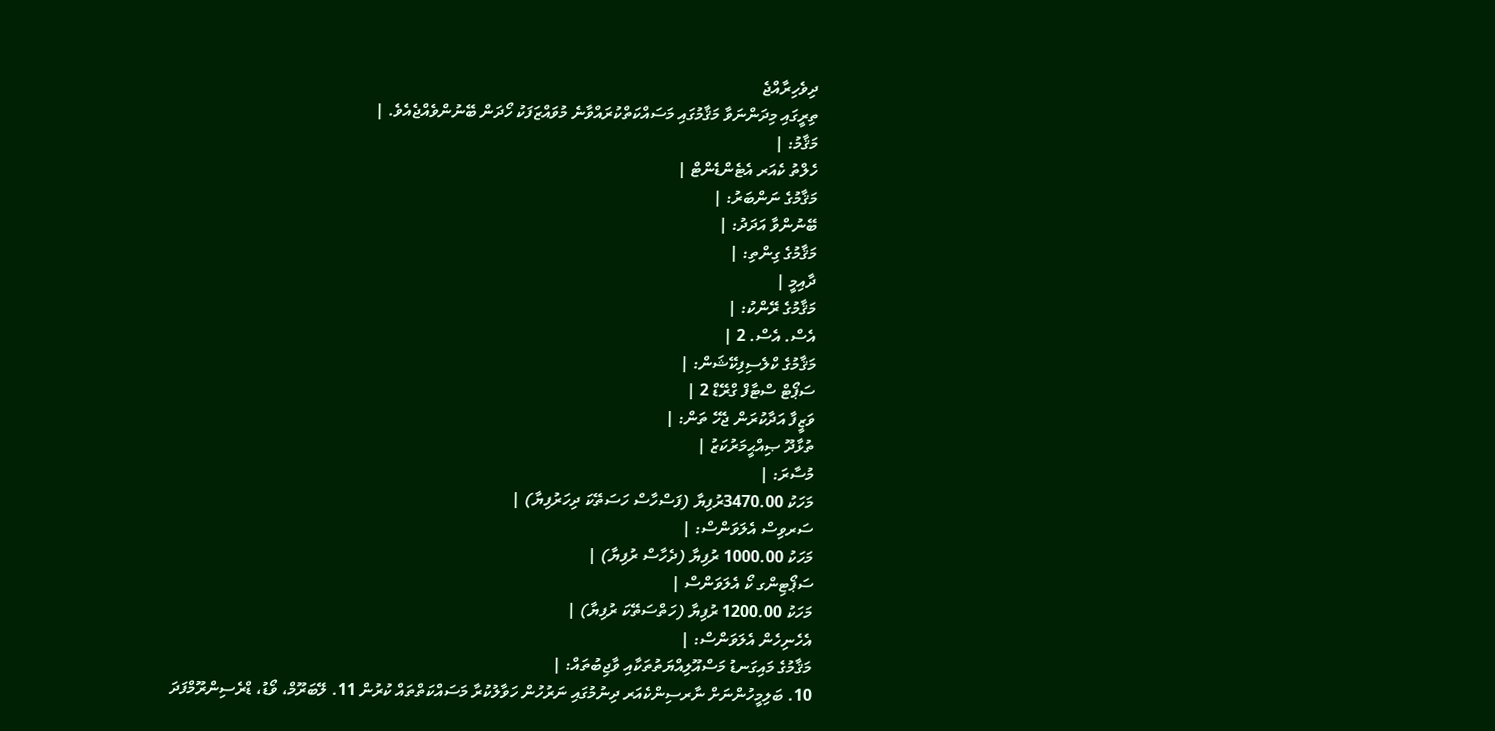ދިވެހިރާއްޖެ
ތިރީގައި މިދަންނަވާ މަޤާމުގައި މަސައްކަތްކުރައްވާނެ މުވައްޒަފަކު ހޯދަން ބޭނުންވެއްޖެއެވެ. |
މަޤާމު: |
ހެލްތު ކެއަރ އެޓެންޑެންޓް |
މަޤާމުގެ ނަންބަރު: |
ބޭނުންވާ އަދަދު: |
މަޤާމުގެ ގިންތި: |
ދާއިމީ |
މަޤާމުގެ ރޭންކު: |
އެސް. އެސް. 2 |
މަޤާމުގެ ކްލެސިފިކޭޝަން: |
ސަޕޯޓް ސްޓާފް ގްރޭޑް 2 |
ވަޒީފާ އަދާކުރަން ޖެހޭ ތަން: |
ތުޅާދޫ ޞިއްޙީމަރުކަޒު |
މުސާރަ: |
މަހަކު 3470.00ރުފިޔާ (ފަސްހާސް ހަސަތޭކަ ދިހަރުފިޔާ) |
ސަރވިސް އެލަވަންސް: |
މަހަކު 1000.00 ރުފިޔާ (ދެހާސް ރުފިޔާ) |
ސަޕޯޓިންގ ކޯ އެލަވަންސް |
މަހަކު 1200.00 ރުފިޔާ (ހަތްސަތޭކަ ރުފިޔާ) |
އެހެނިހެން އެލަވަންސް: |
މަޤާމުގެ މައިގަނޑު މަސްއޫލިއްޔަތުތަކާއި ވާޖިބުތައް: |
10. ބަލިމީހުންނަށް ނާރސިންކެއަރ ދިނުމުގައި ނަރުހުން ހަވާލުކުރާ މަސައްކަތްތައް ކުރުން 11. ލޭބަރޫމް، ވޯޑު، ޑްރެސިންރޫމްފަދަ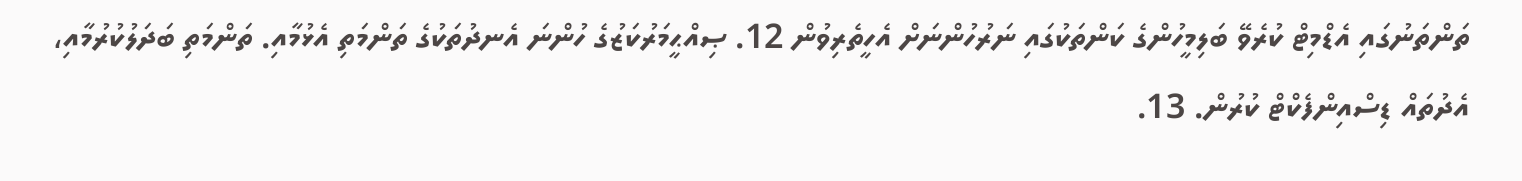ތަންތަނުގައި އެޑްމިޓް ކުރެވޭ ބަލިމީހުންގެ ކަންތަކުގައި ނަރުހުންނަށް އެހީތެރިވުން 12. ޞިއްޙީމަރުކަޒުގެ ހުންނަ އެނދުތަކުގެ ތަންމަތި އެޅުމާއި. ތަންމަތި ބަދަލުކުރުމާއި، އެދުތައް ޑިސްއިންފެކްޓް ކުރުން. 13.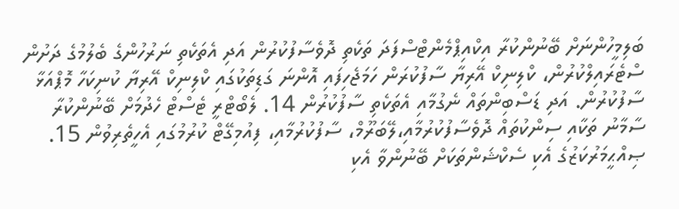ބަލިމީހުންނަށް ބޭނުންކުރާ އިކްއިޕްމެންޓްސްފަދަ ތަކެތި ދޮވެސާފުކުރުން އަދި އެތަކެތި ނަރުހުންގެ ބެލުމުގެ ދަށުން ސްޓެރައިލްކުރުން، ކްލިނިކް އޭރިޔާ ސާފުކުރަން ހަމަޖެހިފައި އޮންނަ ގަޑިތަކުގައި ކްލިނިކް އޭރިޔާ ކުނިކަހާ މޮޕްއަޅާ ސާފުކުރުން. އަދި ޑަސްބިންތައް ނެގުމާއި އެތަކެތި ސާފުކުރުން 14. ލެބޯޓްރީ ޓެސްޓް ހެދުމަށް ބޭނުންކުރާ ސާމާނު ތަކާއި ސިންކުތައް ދޮވެސާފުކުރުމާއި،ލޭބަރޫމް، ސާފުކުރުމާއި، ފިއުމިގޭޓް ކުރުމުގައި އެހީތެރިވުން 15. ޞިއްޙީމަރުކަޒުގެ އެކި ސެކްޝަންތަކަށް ބޭނުންވާ އެކި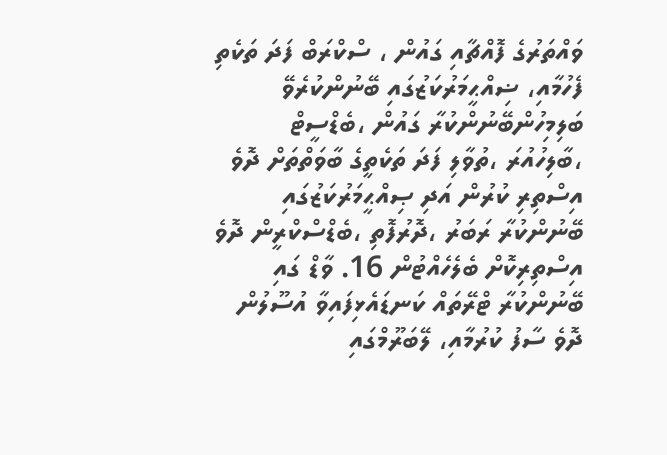ވައްތަރުގެ ފޮއްޗާއި ގައުން ، ސްކްރަބް ފަދަ ތަކެތި ފެހުމާއި، ޟިއްޙީމަރުކަޒުގައި ބޭނުންކުރެވޭ ބަލިމިހުންބޭނުންކުރާ ގައުން ،ބެޑްސީޓް ،ބާލިހުއުރަ ،ތުވާލި ފަދަ ތަކެތީގެ ބާވަތްތަށް ދޮވެ އިސްތިރި ކުރުން އަދި ޞިއްޙީމަރުކަޒުގައި ބޭނުންކުރާ ރަބަރު ،ދޮރުފޮތި ،ބެޑްސްކްރީން ދޮވެ އިސްތިރިކޮށް ބެލެހެއްޓުން 16. ވާޑް ގައި ބޭނުންކުރާ ޓްރޭތައް ކަނޑައެޅިފައިވާ އުސޫލުން ދޮވެ ސާފު ކުރުމާއި، ލޭބަރޫމްގައި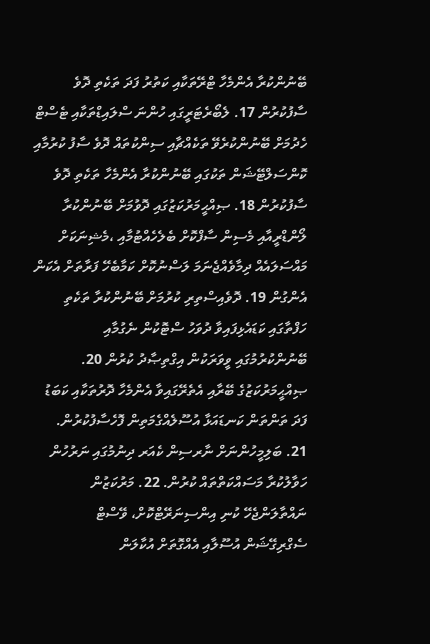ބޭނުންކުރާ އެންމެހާ ޓްރޭތަކާއި ކަތުރު ފަދަ ތަކެތި ދޮވެ ސާފުކުރުން 17. ލެބޯރެޓަރީގައި ހުންނަ ސްލައިޑްތަކާއި ޓެސްޓް ހެދުމަށް ބޭނުންކުރެވޭ ތަކެއްޗާއި ސިންކުތައް ދޮވެ ސާފު ކުރުމާއި ކޮންސަލްޓޭޝަން ތަކުގައި ބޭނުންކުރާ އެންމެހާ ތަކެތި ދޮވެ ސާފުކުރުން 18. ޞިއްޙީމަރުކަޒުގައި ދޮވުމަށް ބޭނުންކުރާ ލޯންޑްރީއާއި މެސިން ސާފްކޮށް ބެލެހެއްޓުމާއި ،މެޝިނަކަށް މައްސަލައެއް ދިމާވެއްޖެނަމަ ލަސްނުކޮށް ކަމާބެހޭ ފަރާތަށް އެކަން އެންގުން 19. ދޮވެއިސްތިރި ކުރުމަށް ބޭނުންކުރާ ތަކެތި ހަފްތާގައި ކަޑައެޅިފައިވާ ދުވަހު ސްޓޮކުން ނެގުމާއި ބޭނުންކުރުމުގައި ވީވަރަކުން އިގްތިޞާދު ކުރުން 20. ޞިއްޙީމަރުކަޒުގެ ބޭރާއި އެތެރޭގައިވާ އެންމެހާ ދޮރުތަކާއި ކަބަޑު ފަދަ ތަންތަން ކަނޑައަޅާ އުސޫލެއްގެމަތިން ފޮހެސާފުކުރުން. 21. ބަލިމީހުންނަށް ނާރސިން ކެއަރ ދިނުމުގައި ނަރުހުން ހަވާލުކުރާ މަސައްކަތްތައް ކުރުން. 22. މަރުކަޒުން ނައްތާލަންޖެހޭ ކުނި އިންސިނަރޭޓްކޮށް، ވޭސްޓް ސެގްރިގޭޝަން އުސޫލާއި އެއްގޮތަށް އުކާލަން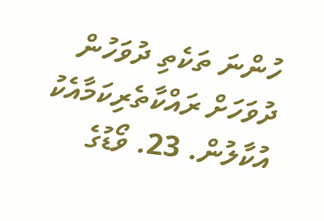ހުންނަ ތަކެތި ދުވަހުން ދުވަހަށް ރައްކާތެރިކަމާއެކު އުކާލުން. 23. ވޯޑުގެ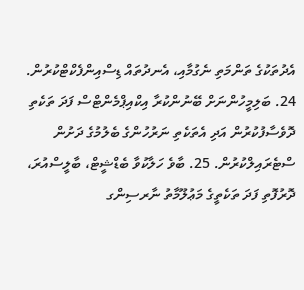އެދުތަކުގެ ތަންމަތި ނެގުމާއި، އެނދުތައް ޑިސްއިންފެކްޓްކުރުން. 24. ބަލިމީހުންނަށް ބޭނުންކުރާ އިކްއިޕްމެންޓްސް ފަދަ ތަކެތި ދޮވެސާފުކުރުން އަދި އެތަކެތި ނަރުހުންގެ ބެލުމުގެ ދަށުން ސްޓެރައިލްކުރުން. 25. ބާވެ ހަލާކުވާ ބެޑްޝީޓް، ބާލީސްއުރަ، ދޮރުފޮތި ފަދަ ތަކެތީގެ މަޢުލޫމާތު ނާރސިންގ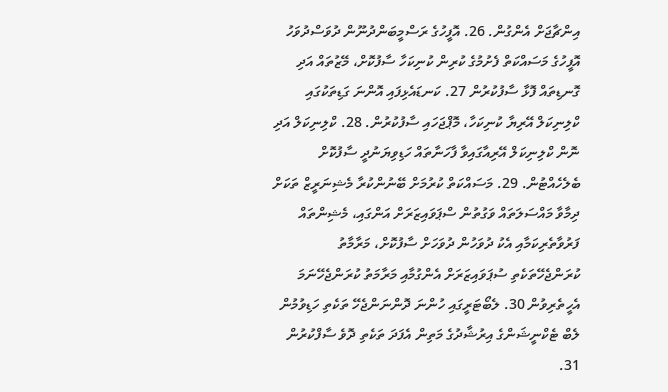އިންޗާޖަށް އެންގުން. 26. އޮފީހުގެ ރަސްމީބަންދުނޫން ދުވަސްދުވަހު އޮފީހުގެ މަސައްކަތް ފެށުމުގެ ކުރިން ކުނިކަހާ ސާފުކޮށް، މޭޒުތައް އަދި ގޮނޑިތައް ފޮޅާ ސާފުކުރުން 27. ކަނޑައެޅިފައި އޮންނަ ގަޑިތަކުގައި ކްލިނިކަލް އޭރިޔާ ކުނިކަހާ، މޮޕްޖަހައި ސާފުކުރުން. 28. ކްލިނިކަލް އަދި ނޮން ކްލިނިކަލް އޭރިއާގައިވާ ފާހަނާތައް ހަޑިވިޔަނުދީ ސާފުކޮށް ބެލެހެއްޓުން. 29. މަސައްކަތް ކުރުމަށް ބޭނުންކުރާ މެޝިނަރީޒް ތަކަށް ދިމާވާ މައްސަލަތައް ވަގުތުން ސްޕަވައިޒަރަށް އަންގައި، މެޝިންތައް ފަރުވާތެރިކަމާއި އެކު ދުވަހުން ދުވަހަށް ސާފުކޮށް، މަރާމާތު ކުރަންޖެހޭތަކެތި ސުޕަވައިޒަރަށް އެންގުމާއި މަރާމަތު ކުރަންޖެހޭނަމަ އެހީތެރިވުން 30. ލެބޯޓަރީގައި ހުންނަ ދޮންނަންޖެހޭ ތަކެތި ހަޑިވުމުން ލެބް ޓެކްނީޝަންގެ އިރުޝާދުގެ މަތިން އެފަދަ ތަކެތި ދޮވެ ސާފްކުރުން 31.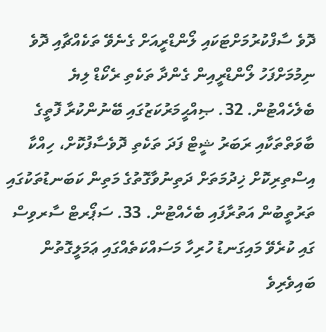ދޮވެ ސާފްކުރުމަށްޓަކައި ލޯންޑްރީއަށް ގެނެވޭ ތަކެއްޗާއި ދޮވެ ނިމުމަށްފަހު ލޯންޑްރީއިން ގެންދާ ތަކެތި ރެކޯޑް ލިޔެ ބެލެހެއްޓުން. 32. ޞިއްޙީމަރުކަޒުގައި ބޭނުންކުރާ ފޮތީގެ ބާވަތްތަކާއި ރަބަރު ޝީޓް ފަދަ ތަކެތި ދޮވެސާފުކޮށް، ހިއްކާ އިސްތިރިކޮށް ޚިދުމަތަށް ދަތިނުވާގޮތުގެ މަތިން ކަބަނޑުތަކުގައި ތަރުތީބުން އަތުރާފައި ބެހެއްޓުން. 33. ސަޕޯރޓް ސާރވިސް ގައި ކުރެވޭ މައިގަނޑު ހުރިހާ މަސައްކަތެއްގައި ޢަމަލީގޮތުން ބައިވެރިވެ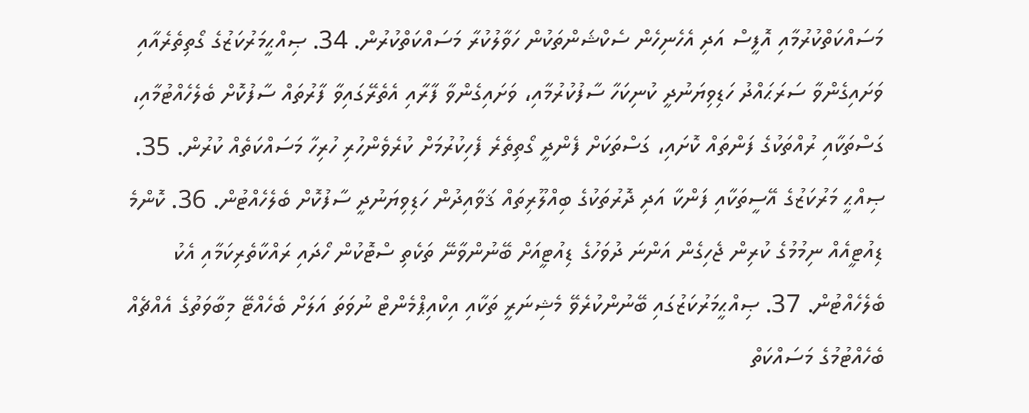މަސައްކަތްކުރުމާއި އޮފީސް އަދި އެހެނިހެން ސެކްޝަންތަކުން ހަވާލުކުރާ މަސައްކަތްކުރުން. 34. ޞިއްޙީމަރުކަޒުގެ ގޯތިތެރެއާއި ވަށައިގެންވާ ސަރަޙައްދު ހަޑިވިޔަނުދީ ކުނިކަހާ ސާފުކުރުމާއި، ވަށައިގެންވާ ފާރާއި އެތެރޭގައިވާ ފާރުތައް ސާފުކޮށް ބެލެހެއްޓުމާއި، ގަސްތަކާއި ރުއްތަކުގެ ފަންތައް ކޮށައި، ގަސްތަކަށް ފެންދީ ގޯތިތެރެ ފެހިކުރުމަށް ކުރެވެންހުރި ހުރިހާ މަސައްކަތެއް ކުރުން. 35. ޞިއްޙީ މަރުކަޒުގެ އޭސީތަކާއި ފަންކާ އަދި ދޮރުތަކުގެ ބިއްލޫރިތައް ޤަވާއިދުން ހަޑިވިޔަނުދީ ސާފުކޮށް ބެލެހެއްޓުން. 36. ކޮންމެ ޑިއުޓީއެއް ނިމުމުގެ ކުރިން ޖެހިގެން އަންނަ ދުވަހުގެ ޑިއުޓީއަށް ބޭނުންވާނޭ ތަކެތި ސްޓޮކުން ހޯދައި ރައްކާތެރިކަމާއި އެކު ބެލެހެއްޓުން. 37. ޞިއްޙީމަރުކަޒުގައި ބޭނުންކުރެވޭ މެޝިނަރީ ތަކާއި އިކްއިޕްމެންޓް ނުވަތަ އަލަށް ބެހެއްޓޭ މިބާވަތުގެ އެއްޗެއް ބެހެއްޓުމުގެ މަސައްކަތް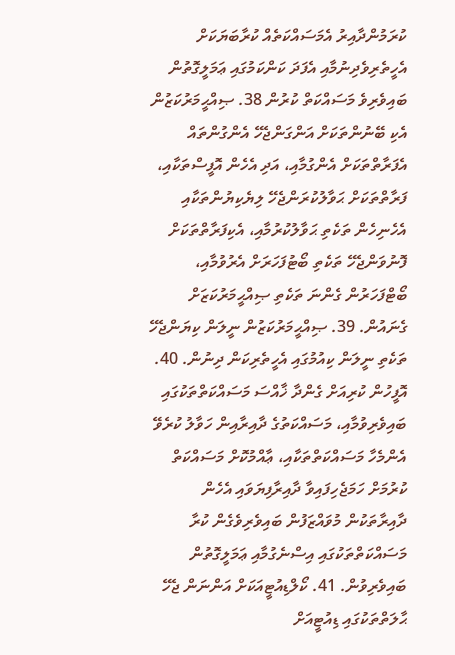ކުރަމުންދާއިރު އެމަސައްކަތެއް ކުރާބަޔަކަށް އެހީތެރިވެދިނުމާއި އެފަދަ ކަންކަމުގައި ޢަމަލީގޮތުން ބައިވެރިވެ މަސައްކަތް ކުރުން 38. ޞިއްޙީމަރުކަޒުން އެކި ބޭނުންތަކަށް އަންގަންޖެހޭ އެންގުންތައް އެފަރާތްތަކަށް އެންގުމާއި، އަދި އެހެން އޮފީސްތަކާއި، ފަރާތްތަކަށް ޙަވާލުކުރަންޖެހޭ ލިޔެކިޔުންތަކާއި އެހެނިހެން ތަކެތި ޙަވާލުކުރުމާއި، އެކިފަރާތްތަކަށް ފޮނުވަންޖެހޭ ތަކެތި ބޯޓުފަހަރަށް އެރުވުމާއި، ބޯޓްފަހަރުން ގެންނަ ތަކެތި ޞިއްޙީމަރުކަޒަށް ގެނައުން. 39. ޞިއްޙީމަރުކަޒުން ނީލަން ކިޔަންޖެހޭ ތަކެތި ނީލަން ކިއުމުގައި އެހީތެރިކަން ދިނުން. 40. އޮފީހުން ކުރިއަށް ގެންދާ ޚާއްސަ މަސައްކަތްތަކުގައި ބައިވެރިވުމާއި، މަސައްކަތުގެ ދާއިރާއިން ހަވާލު ކުރެވޭ އެންމެހާ މަސައްކަތްތަކާއި، ޢާއްމުކޮށް މަސައްކަތް ކުރުމަށް ހަމަޖެހިފައިވާ ދާއިރާފިޔަވައި އެހެން ދާއިރާތަކުން މުވައްޒަފުން ބައިވެރިވެގެން ކުރާ މަސައްކަތްތަކުގައި އިސްނެގުމާއި ޢަމަލީގޮތުން ބައިވެރިވުން. 41. ކޯލްޑިއުޓީއަކަށް އަންނަން ޖެހޭ ޙާލަތްތަކުގައި ޑިއުޓީއަށް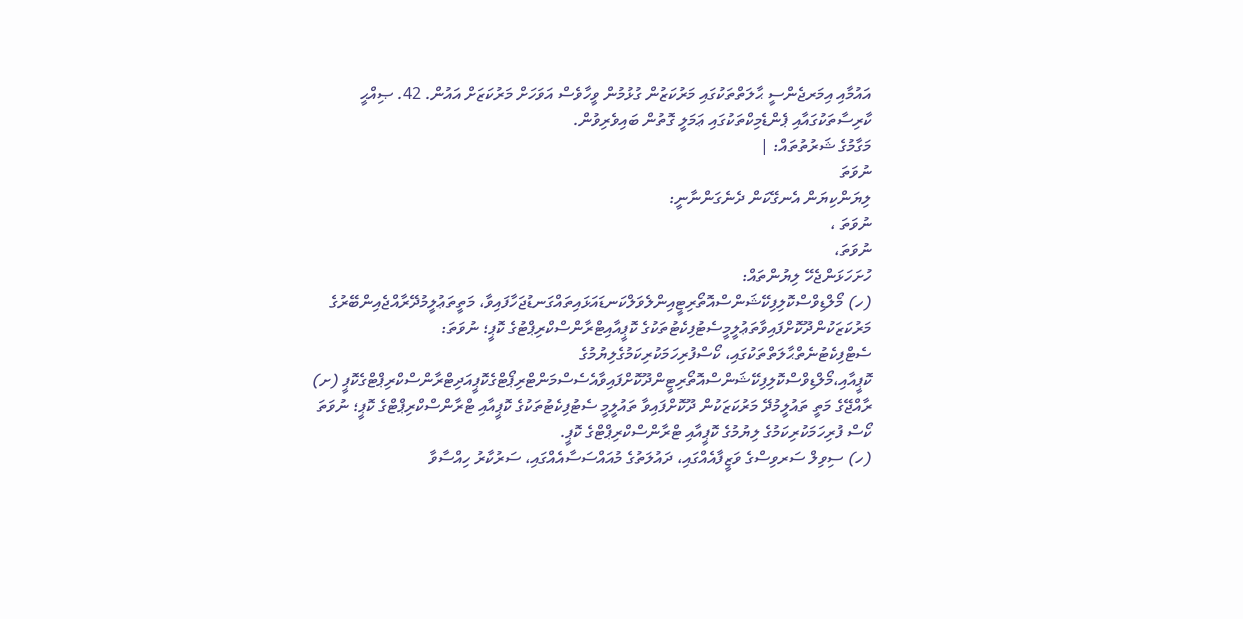އައުމާއި އިމަރޖެންސީ ޙާލަތްތަކުގައި މަރުކަޒުން ގުޅުމުން ވީހާވެސް އަވަހަށް މަރުކަޒަށް އައުން. 42. ޞިއްޙީ ކާރިސާތަކުގައާއި ޕެންޑެމިކްތަކުގައި ޢަމަލީ ގޮތުން ބައިވެރިވުން.
މަގާމުގެ ޝަރުތުތައް: |
ނުވަތަ
ލިޔަންކިޔަން އެނގޭކަން ދެނެގަންނާނީ:
ނުވަތަ ،
ނުވަތަ،
ހުށަހަޅަންޖެހޭ ލިޔުންތައް:
(ހ) މޯލްޑިވްސްކޮލިފިކޭޝަންސްއޮތޯރިޓީއިންލެވަލްކަނޑައަޅައިތައްގަނޑުޖަހާފައިވާ، މަތީތަޢުލީމުދޭރާއްޖެއިންބޭރުގެ މަރުކަޒަކުންދޫކޮށްފައިވާތަޢުލީމީސެޓުފިކެޓުތަކުގެ ކޮޕީއާއިޓްރާންސްކްރިޕްޓުގެ ކޮޕީ؛ ނުވަތަ: ސެޓްފިކެޓުނެތްޙާލަތްތަކުގައި، ކޯސްފުރިހަމަކުރިކަމުގެލިޔުމުގެ ކޮޕީއާއި،މޯލްޑިވްސްކޮލިފިކޭޝަންސްއޮތޯރިޓީންދޫކޮށްފައިވާއެސެސްމަންޓްރިޕޯޓްގެކޮޕީއަދިޓްރާންސްކްރިޕްޓްގެކޮޕީ (ށ) ރާއްޖޭގެ މަތީ ތައުލީމުދޭ މަރުކަޒަކުން ދޫކޮށްފައިވާ ތައުލީމީ ސެޓުފިކެޓުތަކުގެ ކޮޕީއާއި ޓްރާންސްކްރިޕްޓްގެ ކޮޕީ؛ ނުވަތަ ކޯސް ފުރިހަމަކުރިކަމުގެ ލިޔުމުގެ ކޮޕީއާއި ޓްރާންސްކްރިޕްޓްގެ ކޮޕީ.
(ހ) ސިވިލް ސަރވިސްގެ ވަޒީފާއެއްގައި، ދައުލަތުގެ މުއައްސަސާއެއްގައި، ސަރުކާރު ހިއްސާވާ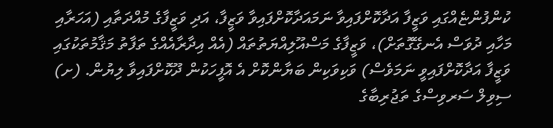ކުންފުންޏެއްގައި ވަޒީފާ އަދާކޮށްފައިވާ ނަމައަދާކޮށްފައިވާ ވަޒީފާ، އަދި ވަޒީފާގެ މުއްދަތާއި (އަހަރާއި މަހާއި ދުވަސް އެނގޭގޮތަށް)، ވަޒީފާގެ މަސްއޫލިއްޔަތުތައް (އެއް އިދާރާއެއްގެ ތަފާތު މަޤާމުތަކުގައި ވަޒީފާ އަދާކޮށްފައިވީ ނަމަވެސް) ވަކިވަކިން ބަޔާންކޮށް އެ އޮފީހަކުން ދޫކޮށްފައިވާ ލިޔުން. (ށ) ސިވިލް ސަރވިސްގެ ތަޖުރިބާގެ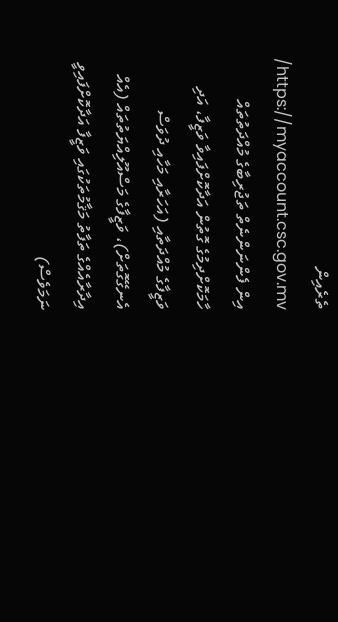ތެރެއިން https://myaccount.csc.gov.mv/ އިން ފެންނަންނެތް ތަޖުރިބާގެ މުއްދަތުތައް ހާމަކޮށްދިމުގެ ގޮތުން އަދާކޮށްފައިވާ ވަޒީފާ، އަދި ވަޒީފާގެ މުއްދަތާއި (އަހަރާއި މަހާއި ދުވަސް އެނގޭގޮތަށް)، ވަޒީފާގެ މަސްއޫލިއްޔަތުތައް (އެއް އިދާރާއެއްގެ ތަފާތު މަޤާމުތަކުގައި ވަޒީފާ އަދާކޮށްފައިވީ ނަމަވެސް)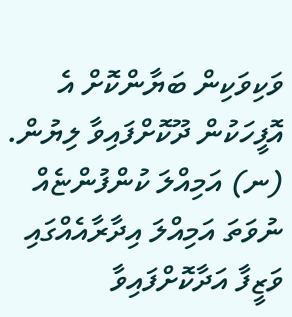ވަކިވަކިން ބަޔާންކޮށް އެ އޮފީހަކުން ދޫކޮށްފައިވާ ލިޔުން. (ނ) އަމިއްލަ ކުންފުންޏެއް ނުވަތަ އަމިއްލަ އިދާރާއެއްގައި ވަޒީފާ އަދާކޮށްފައިވާ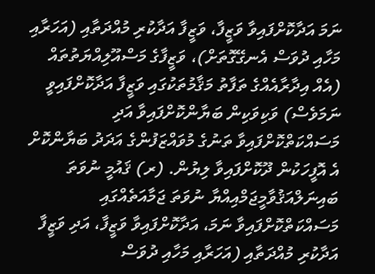ނަމަ އަދާކޮށްފައިވާ ވަޒީފާ، ވަޒީފާ އަދާކުރި މުއްދަތާއި (އަހަރާއި މަހާއި ދުވަސް އެނގޭގޮތަށް)، ވަޒީފާގެ މަސްއޫލިއްޔަތުތައް (އެއް އިދާރާއެއްގެ ތަފާތު މަޤާމުތަކުގައި ވަޒީފާ އަދާކޮށްފައިވީ ނަމަވެސް) ވަކިވަކިން ބަޔާންކޮށްފައިވާ އަދި މަސައްކަތްކޮށްފައިވާ ތަނުގެ މުވައްޒަފުންގެ އަދަދު ބަޔާންކޮށް އެ އޮފީހަކުން ދޫކޮށްފައިވާ ލިޔުން. (ރ) ޤައުމީ ނުވަތަ ބައިނަލްއަޤުވާމީޖަމްއިއްޔާ ނުވަތަ ޖަމާއަތެއްގައި މަސައްކަތްކޮށްފައިވާ ނަމަ، އަދާކޮށްފައިވާ ވަޒީފާ، އަދި ވަޒީފާ އަދާކުރި މުއްދަތާއި (އަހަރާއި މަހާއި ދުވަސް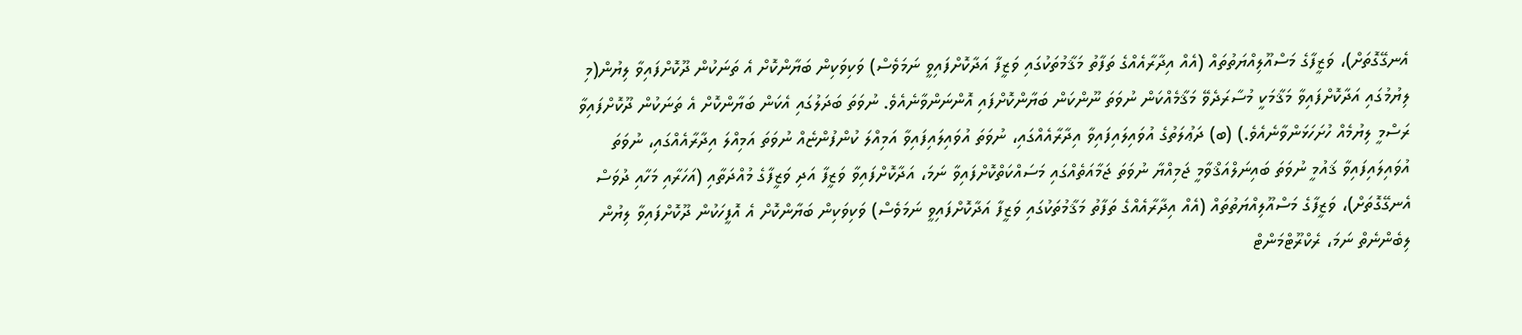އެނގޭގޮތަށް)، ވަޒީފާގެ މަސްއޫލިއްޔަތުތައް (އެއް އިދާރާއެއްގެ ތަފާތު މަޤާމުތަކުގައި ވަޒީފާ އަދާކޮށްފައިވީ ނަމަވެސް) ވަކިވަކިން ބަޔާންކޮށް އެ ތަނަކުން ދޫކޮށްފައިވާ ލިޔުން(މި ލިޔުމުގައި އަދާކޮށްފައިވާ މަޤާމަކީ މުސާރަދެވޭ މަޤާމެއްކަން ނުވަތަ ނޫންކަން ބަޔާންކޮށްފައި އޮންނަންވާނެއެވެ. ނުވަތަ ބަދަލުގައި އެކަން ބަޔާންކޮށް އެ ތަނަކުން ދޫކޮށްފައިވާ ރަސްމީ ލިޔުމެއް ހުށަހަޅަންވާނެއެވެ.) (ބ) ދަޢުލަތުގެ އުވައިލައިފައިވާ އިދާރާއެއްގައި، ނުވަތަ އުވައިލައިފައިވާ އަމިއްލަ ކުންފުންޏެއް ނުވަތަ އަމިއްލަ އިދާރާއެއްގައި، ނުވަތަ އުވައިލައިފައިވާ ޤައުމީ ނުވަތަ ބައިނަލްއަޤްވާމީ ޖަމިއްޔާ ނުވަތަ ޖަމާއަތެއްގައި މަސައްކަތްކޮށްފައިވާ ނަމަ، އަދާކޮށްފައިވާ ވަޒީފާ އަދި ވަޒީފާގެ މުއްދަތާއި (އަހަރާއި މަހާއި ދުވަސް އެނގޭގޮތަށް)، ވަޒީފާގެ މަސްއޫލިއްޔަތުތައް (އެއް އިދާރާއެއްގެ ތަފާތު މަޤާމުތަކުގައި ވަޒީފާ އަދާކޮށްފައިވީ ނަމަވެސް) ވަކިވަކިން ބަޔާންކޮށް އެ އޮފީހަކުން ދޫކޮށްފައިވާ ލިޔުން ލިބެންނެތް ނަމަ، ރެކްރޫޓްމަންޓް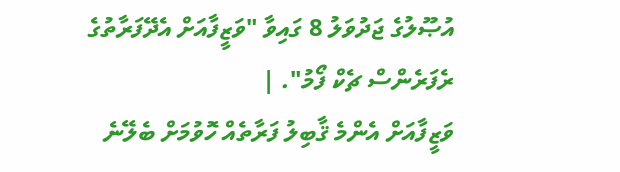އުޞޫލުގެ ޖަދުވަލު 8 ގައިވާ "ވަޒީފާއަށް އެދޭފަރާތުގެ ރެފަރެންސް ޗެކް ފޯމު". |
ވަޒީފާއަށް އެންމެ ޤާބިލު ފަރާތެއް ހޮވުމަށް ބެލޭނެ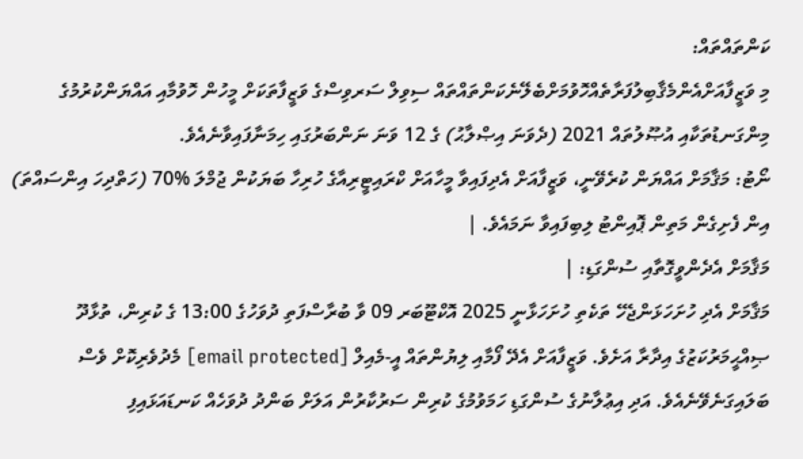ކަންތައްތައް:
މި ވަޒީފާއަށްއެންމެޤާބިލުފަރާތެއްހޮވުމަށްބެލޭނެކަންތައްތައް ސިވިލް ސަރވިސްގެ ވަޒީފާތަކަށް މީހުން ހޮވުމާއި އައްޔަންކުރުމުގެ މިންގަނޑުތަކާއި އުޞޫލުތައް 2021 (ދެވަނަ އިޞްލާޙު) ގެ 12 ވަނަ ނަންބަރުގައި ހިމަނާފައިވާނެއެވެ.
ނޯޓު: މަޤާމަށް އައްޔަން ކުރެވޭނީ، ވަޒީފާއަށް އެދިފައިވާ މީހާއަށް ކްރައިޓީރިއާގެ ހުރިހާ ބަޔަކުން ޖުމްލަ %70 (ހަތްދިހަ އިންސައްތަ) އިން ފެށިގެން މަތިން ޕޮއިންޓު ލިބިފައިވާ ނަމައެވެ. |
މަޤާމަށް އެދެންވީގޮތާއި ސުންގަޑި: |
މަޤާމަށް އެދި ހުށަހަޅަންޖެހޭ ތަކެތި ހުށަހަޅާނީ 2025 އޮކްޓޫބަރ 09 ވާ ބުރާސްފަތި ދުވަހުގެ 13:00 ގެ ކުރިން، ތުޅާދޫ ޞިއްޙީމަރުކަޒުގެ އިދާރާ އަށެވެ. ވަޒީފާއަށް އެދޭ ފޯމާއި ލިޔުންތައް އީ-މެއިލް [email protected] މެދުވެރިކޮށް ވެސް ބަލައިގަނެވޭނެއެވެ. އަދި އިޢުލާނުގެ ސުންގަޑި ހަމަވުމުގެ ކުރިން ސަރުކާރުން އަލަށް ބަންދު ދުވަހެއް ކަނޑައަޅައިފި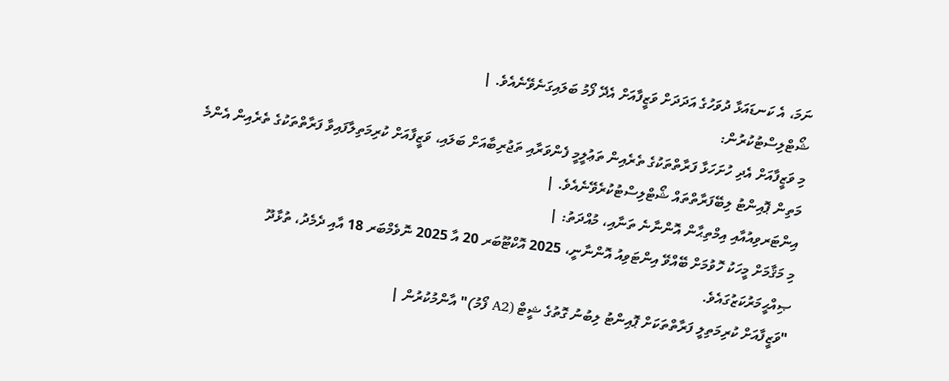ނަމަ، އެ ކަނޑައަޅާ ދުވަހުގެ އަދަދަށް ވަޒީފާއަށް އެދޭ ފޯމު ބަލައިގަނެވޭނެއެވެ. |
ޝޯޓްލިސްޓުކުރުން:
މި ވަޒީފާއަށް އެދި ހުށަހަޅާ ފަރާތްތަކުގެ ތެރެއިން ތަޢުލީމީ ފެންވަރާއި ތަޖުރިބާއަށް ބަލައި، ވަޒީފާއަށް ކުރިމަތިލާފައިވާ ފަރާތްތަކުގެ ތެރެއިން އެންމެ މަތިން ޕޮއިންޓު ލިބޭފަރާތްތައް ޝޯޓްލިސްޓުކުރެވޭނެއެވެ. |
އިންޓަރވިއުއާއި އިމްތިޙާން އޮންނާނެ ތަނާއި، މުއްދަތު: |
މި މަޤާމަށް މީހަކު ހޮވުމަށް ބޭއްވޭ އިންޓަވިއު އޮންނާނީ، 2025 އޮކްޓޫބަރ 20 އާ 2025 ނޮވެމްބަރ 18 އާއި ދެމެދު، ތުޅާދޫ ޞިއްޙީމަރުކަޒުގައެވެ.
"ވަޒީފާއަށް ކުރިމަތިލީ ފަރާތްތަކަށް ޕޮއިންޓު ލިބުނު ގޮތުގެ ޝީޓް (A2 ފޯމު)" އާންމުކުރުން |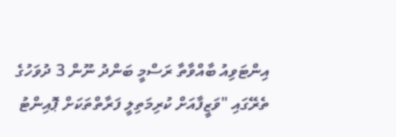އިންޓަވިއު ބާއްވާތާ ރަސްމީ ބަންދު ނޫން 3 ދުވަހުގެ ތެރޭގައި "ވަޒީފާއަށް ކުރިމަތިލީ ފަރާތްތަކަށް ޕޮއިންޓު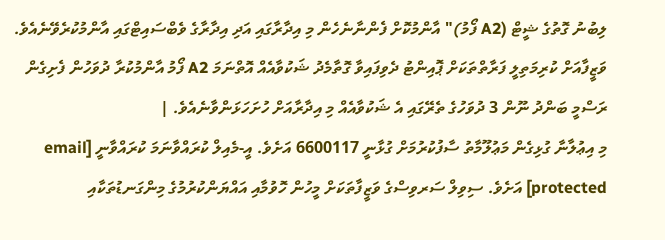ލިބުނު ގޮތުގެ ޝީޓް (A2 ފޯމު)" އާންމުކޮށް ފެންނާނެހެން މި އިދާރާގައި އަދި އިދާރާގެ ވެބްސައިޓްގައި އާންމުކުރެވޭނެއެވެ. ވަޒީފާއަށް ކުރިމަތިލީ ފަރާތްތަކަށް ޕޮއިންޓު ދެވިފައިވާ ގޮތާމެދު ޝަކުވާއެއް އޮތްނަމަ A2 ފޯމު އާންމުކުރާ ދުވަހުން ފެށިގެން ރަސްމީ ބަންދު ނޫން 3 ދުވަހުގެ ތެރޭގައި އެ ޝަކުވާއެއް މި އިދާރާއަށް ހުށަހަޅަންވާނެއެވެ. |
މި އިޢުލާނާ ގުޅިގެން މަޢުލޫމާތު ސާފުކުރުމަށް ގުޅާނީ 6600117 އަށެވެ. އީ-މެއިލް ކުރައްވާނަމަ ކުރައްވާނީ [email protected] އަށެވެ. ސިވިލް ސަރވިސްގެ ވަޒީފާތަކަށް މީހުން ހޮވުމާއި އައްޔަންކުރުމުގެ މިންގަނޑުތަކާއި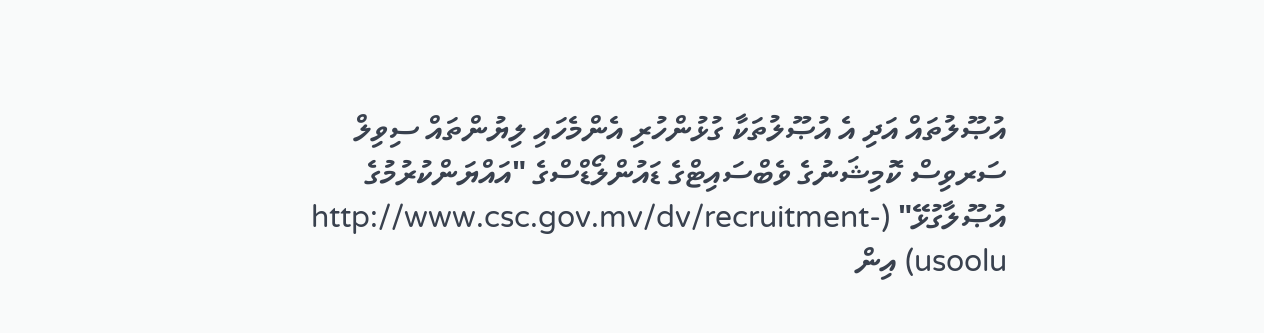އުޞޫލުތައް އަދި އެ އުޞޫލުތަކާ ގުޅުންހުރި އެންމެހައި ލިޔުންތައް ސިވިލް ސަރވިސް ކޮމިޝަނުގެ ވެބްސައިޓްގެ ޑައުންލޯޑްސްގެ "އައްޔަންކުރުމުގެ އުޞޫލާގުޅޭ" (http://www.csc.gov.mv/dv/recruitment-usoolu) އިން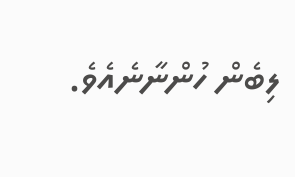ލިބެން ހުންނާނެއެވެ.